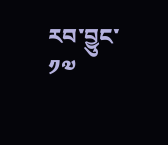རབ་བྱུང་༡༧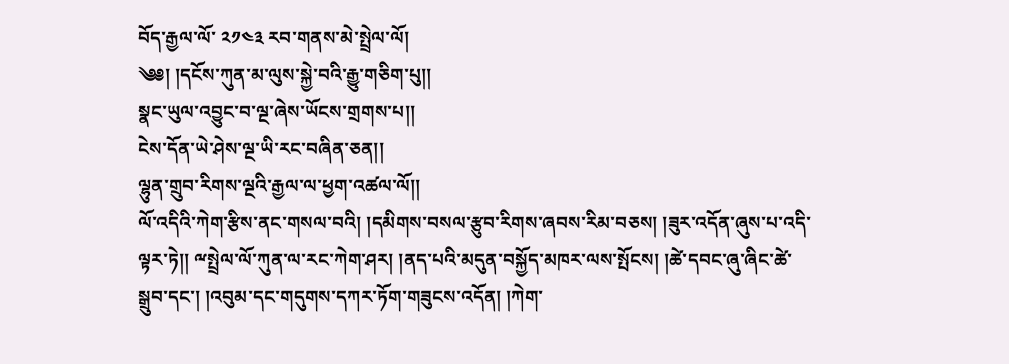བོད་རྒྱལ་ལོ་ ༢༡༤༣ རབ་གནས་མེ་སྤྲེལ་ལོ།
༄༅། །དངོས་ཀུན་མ་ལུས་སྐྱེ་བའི་རྒྱུ་གཅིག་པུ།།
སྣང་ཡུལ་འབྱུང་བ་ལྔ་ཞེས་ཡོངས་གྲགས་པ།།
ངེས་དོན་ཡེ་ཤེས་ལྔ་ཡི་རང་བཞིན་ཅན།།
ལྷུན་གྲུབ་རིགས་ལྔའི་རྒྱལ་ལ་ཕྱག་འཚལ་ལོ།།
ལོ་འདིའི་ཀེག་རྩིས་ནང་གསལ་བའི། །དམིགས་བསལ་རྩུབ་རིགས་ཞབས་རིམ་བཅས། །ཟུར་འདོན་ཞུས་པ་འདི་ལྟར་ཏེ།། ྋསྤྲེལ་ལོ་ཀུན་ལ་རང་ཀེག་ཤར། །ནད་པའི་མདུན་བསྐྱོད་མཁར་ལས་སྤོངས། །ཚེ་དབང་ཞུ་ཞིང་ཚེ་སྒྲུབ་དང་། །འབུམ་དང་གདུགས་དཀར་ཏོག་གཟུངས་འདོན། །ཀེག་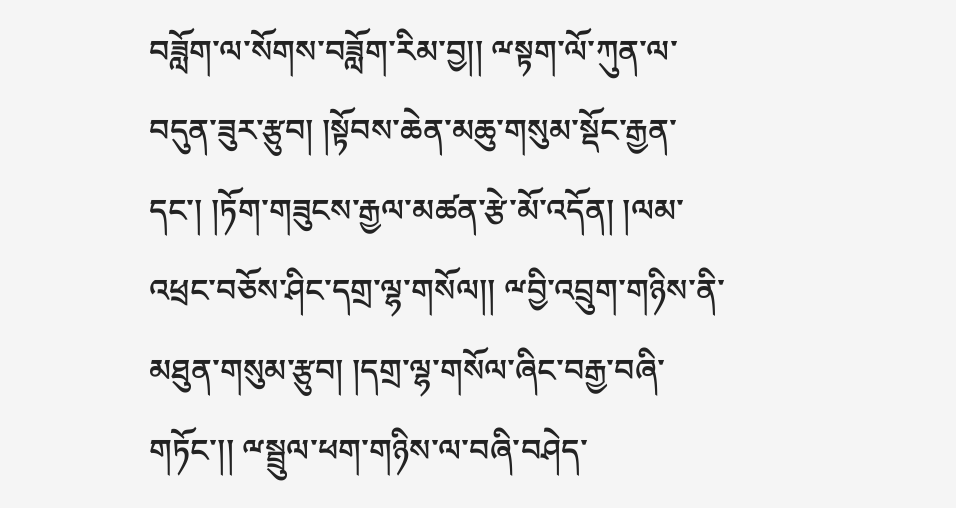བཟློག་ལ་སོགས་བཟློག་རིམ་བྱ།། ྋསྟག་ལོ་ཀུན་ལ་བདུན་ཟུར་རྩུབ། །སྟོབས་ཆེན་མཆུ་གསུམ་སྡོང་རྒྱན་དང་། །ཏོག་གཟུངས་རྒྱལ་མཚན་རྩེ་མོ་འདོན། །ལམ་འཕྲང་བཅོས་ཤིང་དགྲ་ལྷ་གསོལ།། ྋབྱི་འབྲུག་གཉིས་ནི་མཐུན་གསུམ་རྩུབ། །དགྲ་ལྷ་གསོལ་ཞིང་བརྒྱ་བཞི་གཏོང་།། ྋསྦྲུལ་ཕག་གཉིས་ལ་བཞི་བཤེད་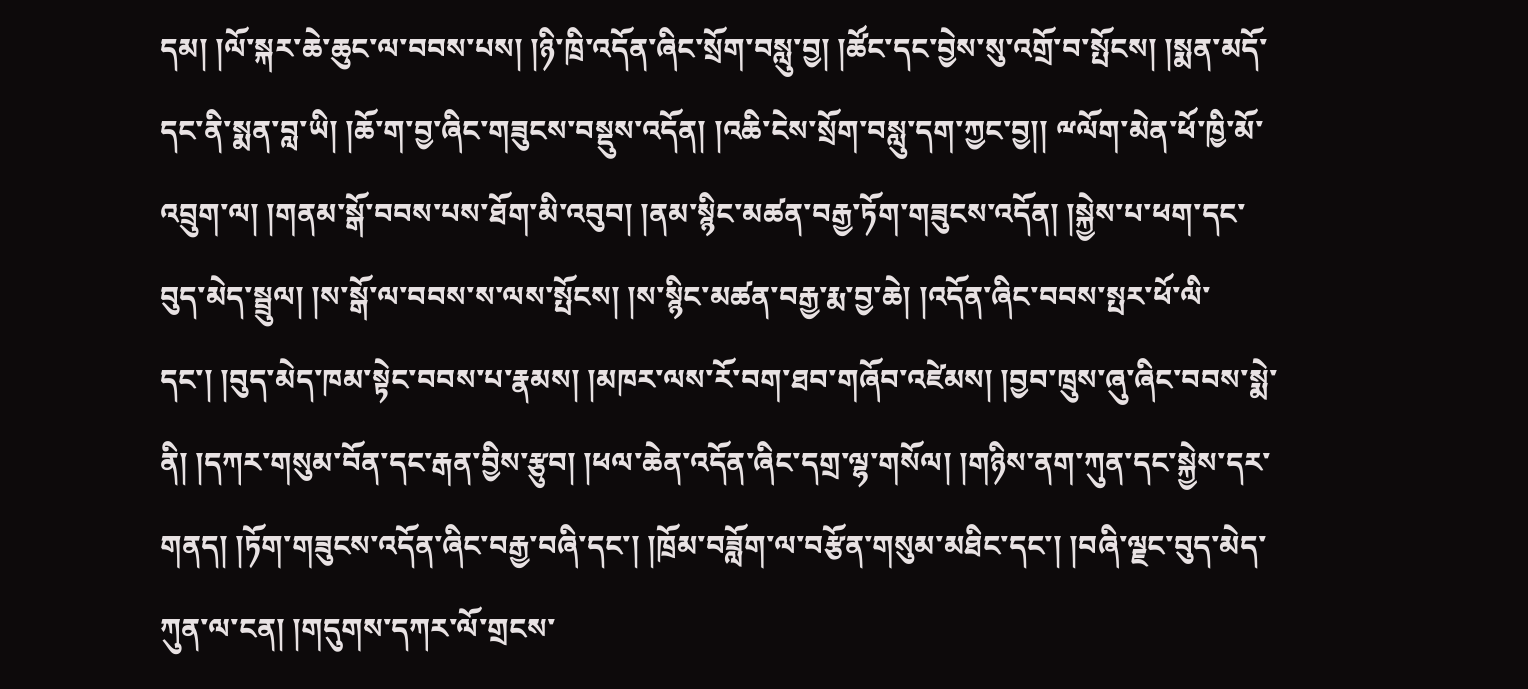དམ། །ལོ་སྐར་ཆེ་ཆུང་ལ་བབས་པས། །ཉི་ཁྲི་འདོན་ཞིང་སྲོག་བསླུ་བྱ། །ཚོང་དང་བྱེས་སུ་འགྲོ་བ་སྤོངས། །སྨན་མདོ་དང་ནི་སྨན་བླ་ཡི། །ཆོ་ག་བྱ་ཞིང་གཟུངས་བསྡུས་འདོན། །འཆི་ངེས་སྲོག་བསླུ་དག་ཀྱང་བྱ།། ྋལོག་མེན་ཕོ་ཁྱི་མོ་འབྲུག་ལ། །གནམ་སྒོ་བབས་པས་ཐོག་མི་འབུབ། །ནམ་སྙིང་མཚན་བརྒྱ་ཏོག་གཟུངས་འདོན། །སྐྱེས་པ་ཕག་དང་བུད་མེད་སྦྲུལ། །ས་སྒོ་ལ་བབས་ས་ལས་སྤོངས། །ས་སྙིང་མཚན་བརྒྱ་རྨ་བྱ་ཆེ། །འདོན་ཞིང་བབས་སྤར་ཕོ་ལི་དང་། །བུད་མེད་ཁམ་སྟེང་བབས་པ་རྣམས། །མཁར་ལས་རོ་བག་ཐབ་གཞོབ་འཛེམས། །བྱབ་ཁྲུས་ཞུ་ཞིང་བབས་སྨེ་ནི། །དཀར་གསུམ་བོན་དང་རྒན་བྱིས་རྩུབ། །ཕལ་ཆེན་འདོན་ཞིང་དགྲ་ལྷ་གསོལ། །གཉིས་ནག་ཀུན་དང་སྐྱེས་དར་གནད། །ཏོག་གཟུངས་འདོན་ཞིང་བརྒྱ་བཞི་དང་། །ཁྲོམ་བཟློག་ལ་བརྩོན་གསུམ་མཐིང་དང་། །བཞི་ལྗང་བུད་མེད་ཀུན་ལ་ངན། །གདུགས་དཀར་ལོ་གྲངས་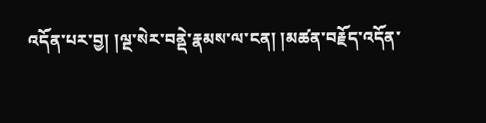འདོན་པར་བྱ། །ལྔ་སེར་བནྡེ་རྣམས་ལ་ངན། །མཚན་བརྗོད་འདོན་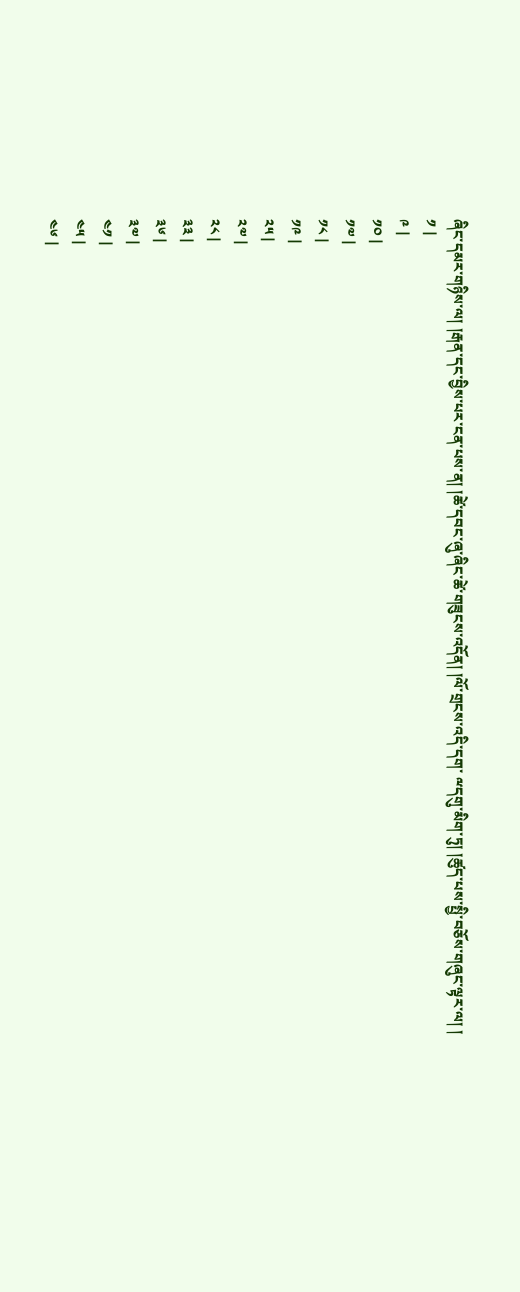ཞིང་དམར་གཉིས་ལ། །རྒན་དང་བྱིས་པར་ངན་པས་ན། །ཚེ་དབང་ཞུ་ཞིང་ཚེ་གཟུངས་འདོན། །ལོ་གྲངས་འདི་དག་ ྋདགུ་མིག་ཏུ། །ཚུད་པས་སྤྱི་བཅོས་གཞུང་ལྟར་ལ། །
༡ |
༩ |
༡༠ |
༡༧ |
༡༨ |
༡༩ |
༢༥ |
༢༧ |
༢༨ |
༣༣ |
༣༦ |
༣༧ |
༤༡ |
༤༥ |
༤༦ |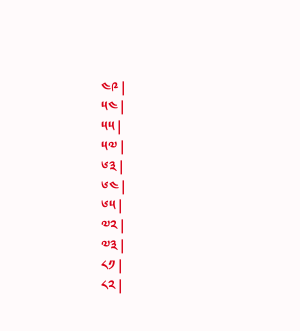༤༩ |
༥༤ |
༥༥ |
༥༧ |
༦༣ |
༦༤ |
༦༥ |
༧༢ |
༧༣ |
༨༡ |
༨༢ |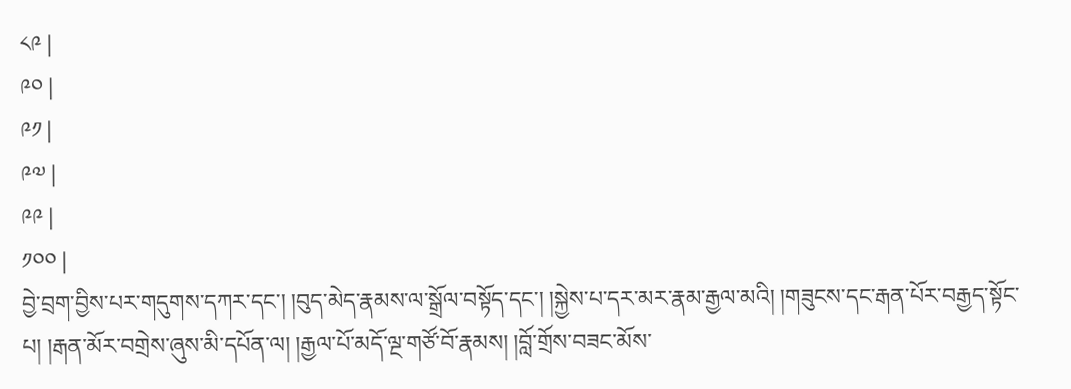༨༩ |
༩༠ |
༩༡ |
༩༧ |
༩༩ |
༡༠༠ |
བྱེ་བྲག་བྱིས་པར་གདུགས་དཀར་དང་། །བུད་མེད་རྣམས་ལ་སྒྲོལ་བསྟོད་དང་། །སྐྱེས་པ་དར་མར་རྣམ་རྒྱལ་མའི། །གཟུངས་དང་རྒན་པོར་བརྒྱད་སྟོང་པ། །རྒན་མོར་བགྲེས་ཞུས་མི་དཔོན་ལ། །རྒྱལ་པོ་མདོ་ལྔ་གཙོ་བོ་རྣམས། །བློ་གྲོས་བཟང་མོས་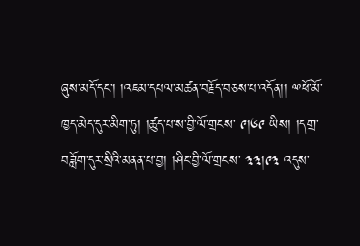ཞུས་མདོ་དང་། །འཇམ་དཔལ་མཚན་བརྗོད་བཅས་པ་འདོན།། ྋཕོ་མོ་ཁྱད་མེད་དུར་མིག་ཏུ། །ཚུད་པ་ས་བྱི་ལོ་གྲངས་ ༩།༦༩ ཡིས། །དགྲ་བཟློག་དུར་སྲིའི་མནན་པ་བྱ། །ཤིང་བྱི་ལོ་གྲངས་ ༣༣།༩༣ འདུས་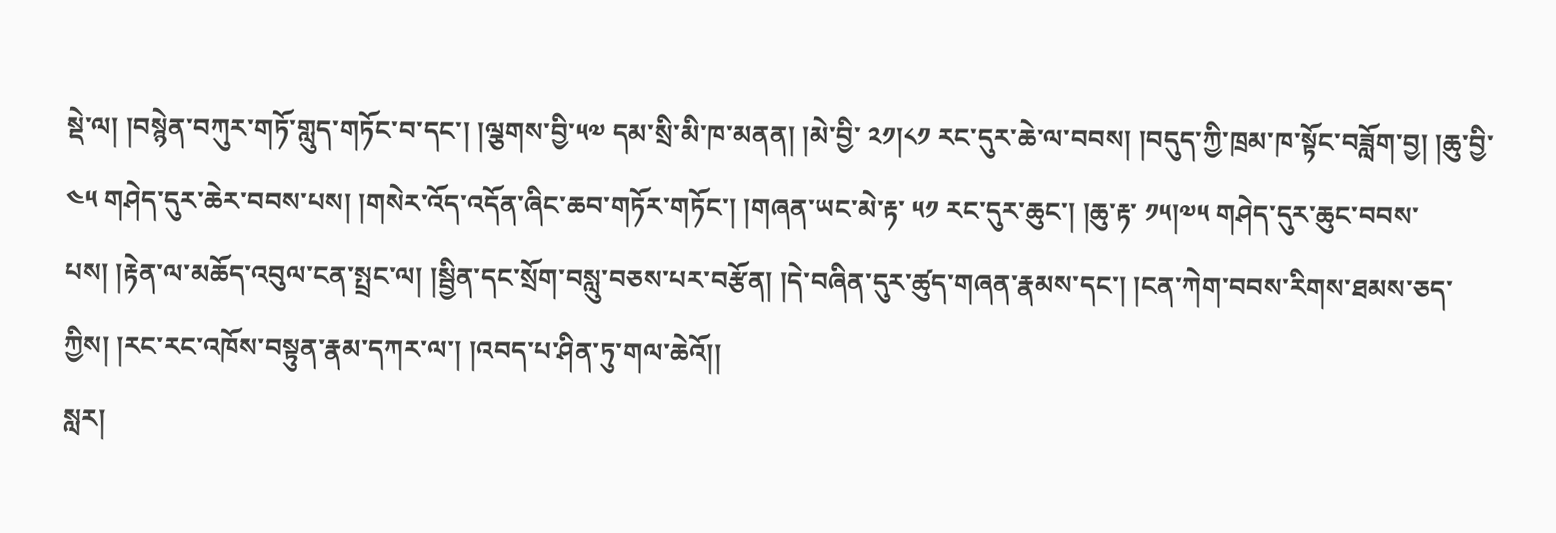སྡེ་ལ། །བསྙེན་བཀུར་གཏོ་གླུད་གཏོང་བ་དང་། །ལྕགས་བྱི་༥༧ དམ་སྲི་མི་ཁ་མནན། །མེ་བྱི་ ༢༡།༨༡ རང་དུར་ཆེ་ལ་བབས། །བདུད་ཀྱི་ཁྲམ་ཁ་སྟོང་བཟློག་བྱ། །ཆུ་བྱི་ ༤༥ གཤེད་དུར་ཆེར་བབས་པས། །གསེར་འོད་འདོན་ཞིང་ཆབ་གཏོར་གཏོང་། །གཞན་ཡང་མེ་རྟ་ ༥༡ རང་དུར་ཆུང་། །ཆུ་རྟ་ ༡༥།༧༥ གཤེད་དུར་ཆུང་བབས་པས། །རྟེན་ལ་མཆོད་འབུལ་ངན་སྤྲང་ལ། །སྦྱིན་དང་སྲོག་བསླུ་བཅས་པར་བརྩོན། །དེ་བཞིན་དུར་ཚུད་གཞན་རྣམས་དང་། །ངན་ཀེག་བབས་རིགས་ཐམས་ཅད་ཀྱིས། །རང་རང་འཁོས་བསྟུན་རྣམ་དཀར་ལ་། །འབད་པ་ཤིན་ཏུ་གལ་ཆེའོ།།
སླར།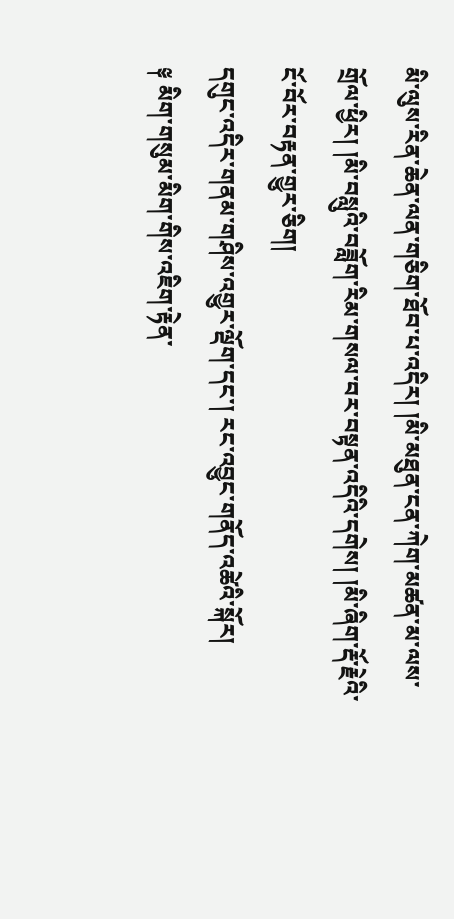མི་ལུས་རིན་ཆེན་ལན་གཅིག་ཐོབ་པ་འདིར། །མི་མཐུན་ངན་ཀེག་མཚན་མ་ལས་གྲོལ་ཕྱིར། །མི་བསླུའི་བཟློག་རིམ་གསལ་བར་བསྟན་འདིའི་དགེས། །མི་ཞིག་རྡོ་རྗེའི་ངོ་བོར་བརྟན་གྱུར་ཅིག།
དགུང་འདིར་གནམ་གཤིས་འགྱུར་ལྡོག་དང་། རང་འབྱུང་གནོད་འཚེའི་སྐོར།
༈ མིག་གསུམ་མིག་གིས་འཇིག་རྟེན་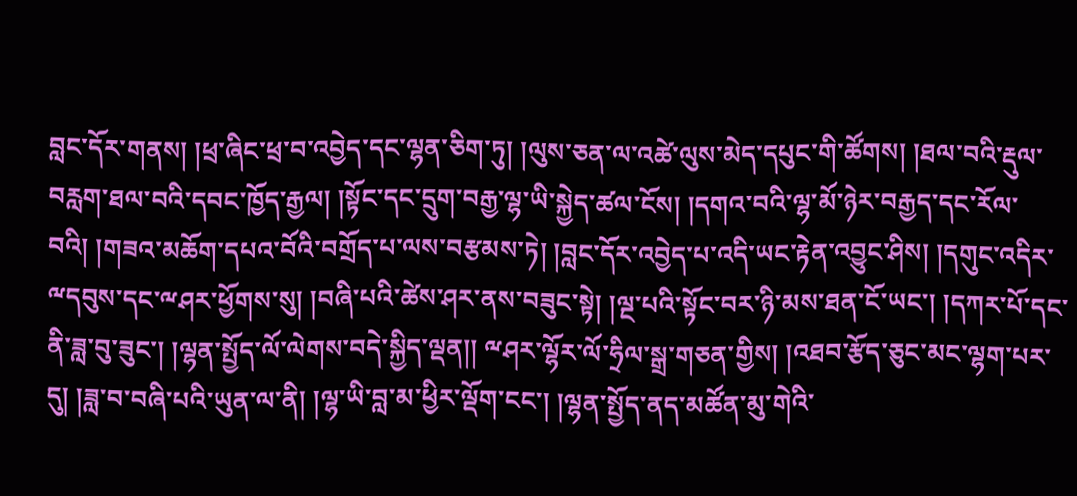བླང་དོར་གནས། །ཕྲ་ཞིང་ཕྲ་བ་འབྱེད་དང་ལྷན་ཅིག་ཏུ། །ལུས་ཅན་ལ་འཚེ་ལུས་མེད་དཔུང་གི་ཚོགས། །ཐལ་བའི་རྡུལ་བརླག་ཐལ་བའི་དབང་ཁྱོད་རྒྱལ། །སྟོང་དང་དྲུག་བརྒྱ་ལྷ་ཡི་སྐྱེད་ཚལ་ངོས། །དགའ་བའི་ལྷ་མོ་ཉེར་བརྒྱད་དང་རོལ་བའི། །གཟའ་མཆོག་དཔའ་བོའི་བགྲོད་པ་ལས་བརྩམས་ཏེ། །བླང་དོར་འབྱེད་པ་འདི་ཡང་རྟེན་འབྱུང་ཤིས། །དགུང་འདིར་ྋདབུས་དང་ྋཤར་ཕྱོགས་སུ། །བཞི་པའི་ཚེས་ཤར་ནས་བཟུང་སྟེ། །ལྔ་པའི་སྟོང་བར་ཉི་མས་ཐན་ངོ་ཡང་། །དཀར་པོ་དང་ནི་ཟླ་བུ་ཟུང་། །ལྷན་སྤྱོད་ལོ་ལེགས་བདེ་སྐྱིད་ལྡན།། ྋཤར་ལྷོར་ལོ་ཧྲིལ་སྒྲ་གཅན་གྱིས། །འཐབ་རྩོད་ཅུང་མང་ལྷག་པར་དུ། །ཟླ་བ་བཞི་པའི་ཡུན་ལ་ནི། །ལྷ་ཡི་བླ་མ་ཕྱིར་ལྡོག་ངང་། །ལྷན་སྤྱོད་ནད་མཚོན་མུ་གེའི་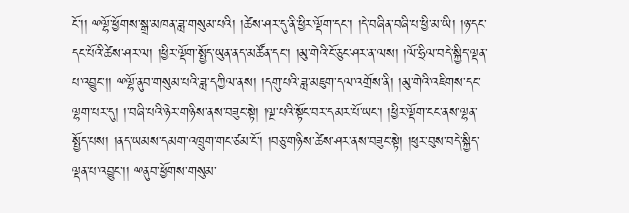ངོ་།། ྋལྷོ་ཕྱོགས་སྒྲ་མཁན་ཟླ་གསུམ་པའི། །ཚེས་ཤར་དུ་ནི་ཕྱིར་ལྡོག་དང་། །དེ་བཞིན་བཞི་པ་ཕྱི་མ་ཡི། །ཉ་དང་དང་པོའི་ཚེས་ཤར་ལ། །ཕྱིར་ལྡོག་སྤྱོད་ཡུན་ནད་མཚོན་དང་། །མུ་གེའི་ངོ་ཅུང་ཤར་ན་ལས། །ལོ་ཧྲིལ་བདེ་སྐྱིད་ལྡན་པ་འབྱུང་།། ྋལྷོ་ནུབ་གསུམ་པའི་ཟླ་དཀྱིལ་ནས། །དགུ་པའི་ཟླ་མཇུག་དལ་འགྲོས་ནི། །མུ་གེའི་འཇིགས་དང་ལྷག་པར་དུ། །་བཞི་པའི་ཉེར་གཉིས་ནས་བཟུང་སྟེ། །ལྔ་པའི་སྟོང་བར་དམར་པོ་ཡང་། །ཕྱིར་ལྡོག་ངང་ནས་ལྷན་སྤྱོད་པས། །ནད་ཡམས་དམག་འཁྲུག་གང་ཙམ་ངོ་། །བཅུ་གཉིས་ཚེས་ཤར་ནས་བཟུང་སྟེ། །ཕུར་བུས་བདེ་སྐྱིད་ལྡན་པ་འབྱུང་།། ྋནུབ་ཕྱོགས་གསུམ་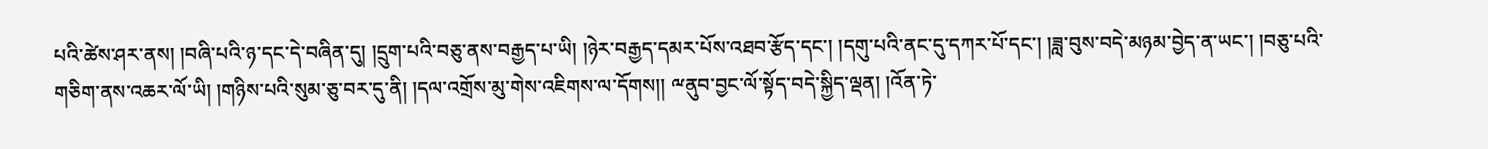པའི་ཚེས་ཤར་ནས། །བཞི་པའི་ཉ་དང་དེ་བཞིན་དུ། །དྲུག་པའི་བཅུ་ནས་བརྒྱད་པ་ཡི། །ཉེར་བརྒྱད་དམར་པོས་འཐབ་རྩོད་དང་། །དགུ་པའི་ནང་དུ་དཀར་པོ་དང་། །ཟླ་བུས་བདེ་མཉམ་བྱེད་ན་ཡང་། །བཅུ་པའི་གཅིག་ནས་འཆར་ལོ་ཡི། །གཉིས་པའི་སུམ་ཅུ་བར་དུ་ནི། །དལ་འགྲོས་མུ་གེས་འཇིགས་ལ་དོགས།། ྋནུབ་བྱང་ལོ་སྟོད་བདེ་སྐྱིད་ལྡན། །འོན་ཏེ་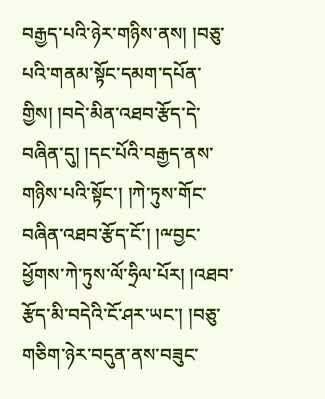བརྒྱད་པའི་ཉེར་གཉིས་ནས། །བཅུ་པའི་གནམ་སྟོང་དམག་དཔོན་གྱིས། །བདེ་མིན་འཐབ་རྩོད་དེ་བཞིན་དུ། །དང་པོའི་བརྒྱད་ནས་གཉིས་པའི་སྟོང་། །ཀེ་ཏུས་གོང་བཞིན་འཐབ་རྩོད་ངོ་། །ྋབྱང་ཕྱོགས་ཀེ་ཏུས་ལོ་ཧྲིལ་པོར། །འཐབ་རྩོད་མི་བདེའི་ངོ་ཤར་ཡང་། །བཅུ་གཅིག་ཉེར་བདུན་ནས་བཟུང་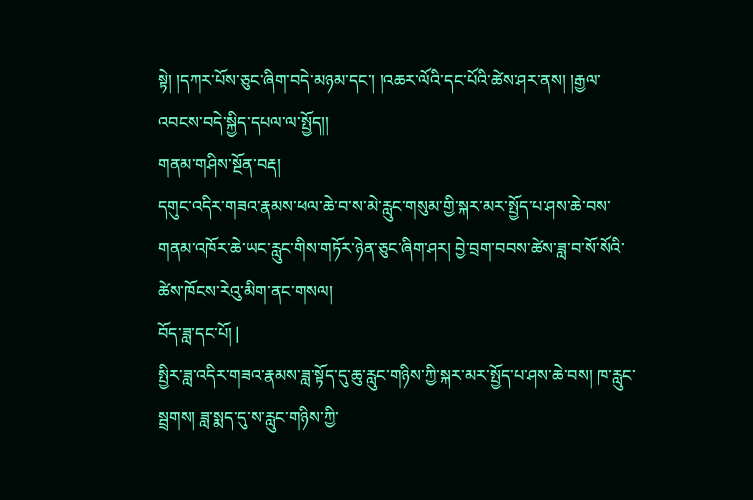སྟེ། །དཀར་པོས་ཅུང་ཞིག་བདེ་མཉམ་དང་། །འཆར་ལོའི་དང་པོའི་ཚེས་ཤར་ནས། །རྒྱལ་འབངས་བདེ་སྐྱིད་དཔལ་ལ་སྤྱོད།།
གནམ་གཤིས་སྔོན་བརྡ།
དགུང་འདིར་གཟའ་རྣམས་ཕལ་ཆེ་བ་ས་མེ་རླུང་གསུམ་གྱི་སྐར་མར་སྤྱོད་པ་ཤས་ཆེ་བས་གནམ་འཁོར་ཆེ་ཡང་རླུང་གིས་གཏོར་ཉེན་ཅུང་ཞིག་ཤར། བྱེ་བྲག་བབས་ཚེས་ཟླ་བ་སོ་སོའི་ཚེས་ཁོངས་རེའུ་མིག་ནང་གསལ།
བོད་ཟླ་དང་པོ། |
སྤྱིར་ཟླ་འདིར་གཟའ་རྣམས་ཟླ་སྟོད་དུ་ཆུ་རླུང་གཉིས་ཀྱི་སྐར་མར་སྤྱོད་པ་ཤས་ཆེ་བས། ཁ་རླུང་སྦྲགས། ཟླ་སྨད་དུ་ས་རླུང་གཉིས་ཀྱི་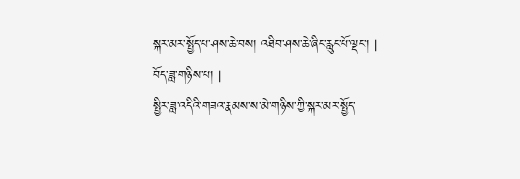སྐར་མར་སྤྱོད་པ་ཤས་ཆེ་བས། འཐིབ་ཤས་ཆེ་ཞིང་རླུང་པོ་ལྡང་། |
བོད་ཟླ་གཉིས་པ། |
སྤྱིར་ཟླ་འདིའི་གཟའ་རྣམས་ས་མེ་གཉིས་ཀྱི་སྐར་མར་སྤྱོད་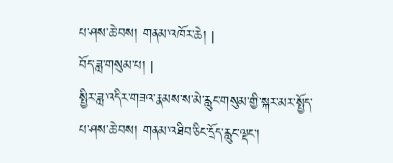པ་ཤས་ཆེ་བས། གནམ་འཁོར་ཆེ། |
བོད་ཟླ་གསུམ་པ། |
སྤྱིར་ཟླ་འདིར་གཟའ་རྣམས་ས་མེ་རླུང་གསུམ་གྱི་སྐར་མར་སྤྱོད་པ་ཤས་ཆེ་བས། གནམ་འཐིབ་ཅིང་དྲོད་རླུང་ལྡང་།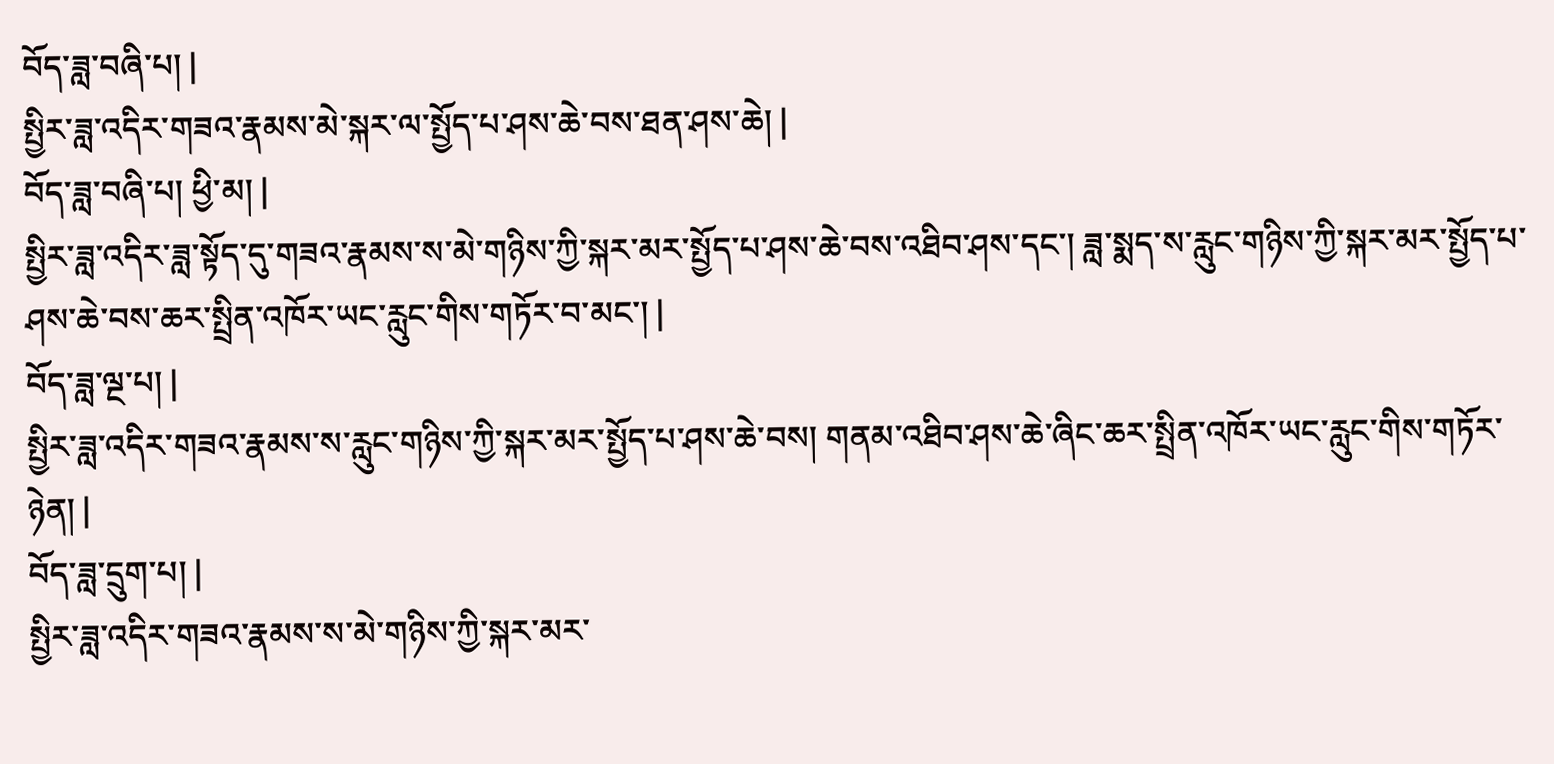བོད་ཟླ་བཞི་པ། |
སྤྱིར་ཟླ་འདིར་གཟའ་རྣམས་མེ་སྐར་ལ་སྤྱོད་པ་ཤས་ཆེ་བས་ཐན་ཤས་ཆེ། |
བོད་ཟླ་བཞི་པ། ཕྱི་མ། |
སྤྱིར་ཟླ་འདིར་ཟླ་སྟོད་དུ་གཟའ་རྣམས་ས་མེ་གཉིས་ཀྱི་སྐར་མར་སྤྱོད་པ་ཤས་ཆེ་བས་འཐིབ་ཤས་དང་། ཟླ་སྨད་ས་རླུང་གཉིས་ཀྱི་སྐར་མར་སྤྱོད་པ་ཤས་ཆེ་བས་ཆར་སྤྲིན་འཁོར་ཡང་རླུང་གིས་གཏོར་བ་མང་། |
བོད་ཟླ་ལྔ་པ། |
སྤྱིར་ཟླ་འདིར་གཟའ་རྣམས་ས་རླུང་གཉིས་ཀྱི་སྐར་མར་སྤྱོད་པ་ཤས་ཆེ་བས། གནམ་འཐིབ་ཤས་ཆེ་ཞིང་ཆར་སྤྲིན་འཁོར་ཡང་རླུང་གིས་གཏོར་ཉེན། |
བོད་ཟླ་དྲུག་པ། |
སྤྱིར་ཟླ་འདིར་གཟའ་རྣམས་ས་མེ་གཉིས་ཀྱི་སྐར་མར་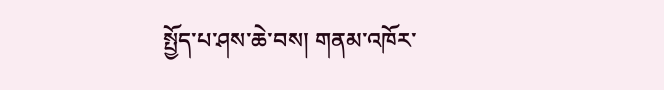སྤྱོད་པ་ཤས་ཆེ་བས། གནམ་འཁོར་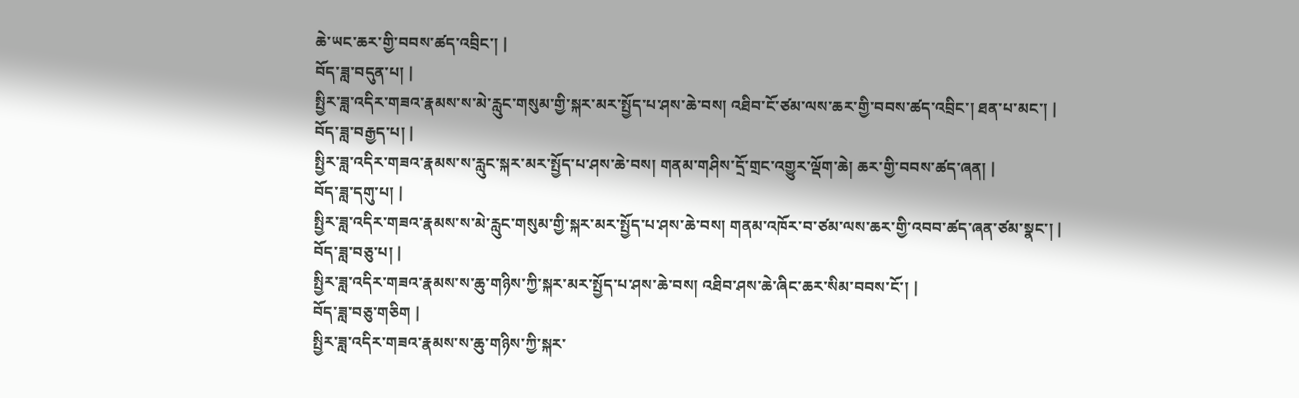ཆེ་ཡང་ཆར་གྱི་བབས་ཚད་འབྲིང་། |
བོད་ཟླ་བདུན་པ། |
སྤྱིར་ཟླ་འདིར་གཟའ་རྣམས་ས་མེ་རླུང་གསུམ་གྱི་སྐར་མར་སྤྱོད་པ་ཤས་ཆེ་བས། འཐིབ་ངོ་ཙམ་ལས་ཆར་གྱི་བབས་ཚད་འབྲིང་། ཐན་པ་མང་། |
བོད་ཟླ་བརྒྱད་པ། |
སྤྱིར་ཟླ་འདིར་གཟའ་རྣམས་ས་རླུང་སྐར་མར་སྤྱོད་པ་ཤས་ཆེ་བས། གནམ་གཤིས་དྲོ་གྲང་འགྱུར་ལྡོག་ཆེ། ཆར་གྱི་བབས་ཚད་ཞན། |
བོད་ཟླ་དགུ་པ། |
སྤྱིར་ཟླ་འདིར་གཟའ་རྣམས་ས་མེ་རླུང་གསུམ་གྱི་སྐར་མར་སྤྱོད་པ་ཤས་ཆེ་བས། གནམ་འཁོར་བ་ཙམ་ལས་ཆར་གྱི་འབབ་ཚད་ཞན་ཙམ་སྣང་། |
བོད་ཟླ་བཅུ་པ། |
སྤྱིར་ཟླ་འདིར་གཟའ་རྣམས་ས་ཆུ་གཉིས་ཀྱི་སྐར་མར་སྤྱོད་པ་ཤས་ཆེ་བས། འཐིབ་ཤས་ཆེ་ཞིང་ཆར་སིམ་བབས་ངོ་། |
བོད་ཟླ་བཅུ་གཅིག |
སྤྱིར་ཟླ་འདིར་གཟའ་རྣམས་ས་ཆུ་གཉིས་ཀྱི་སྐར་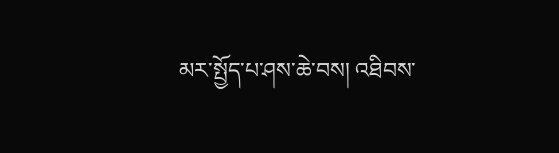མར་སྤྱོད་པ་ཤས་ཆེ་བས། འཐིབས་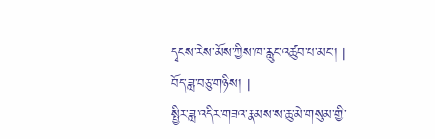དྭངས་རེས་མོས་ཀྱིས་ཁ་རླུང་འཚུབ་པ་མང་། |
བོད་ཟླ་བཅུ་གཉིས། |
སྤྱིར་ཟླ་འདིར་གཟའ་རྣམས་ས་ཆུ་མེ་གསུམ་གྱི་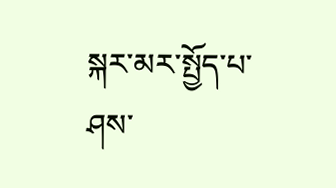སྐར་མར་སྤྱོད་པ་ཤས་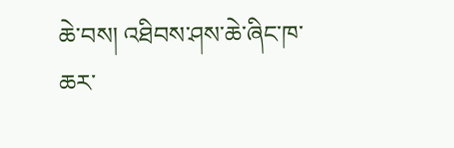ཆེ་བས། འཐིབས་ཤས་ཆེ་ཞིང་ཁ་ཆར་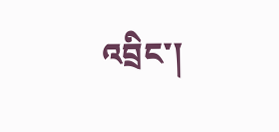འབྲིང་།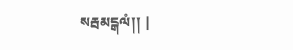སརྦམངྒལཾ།། |